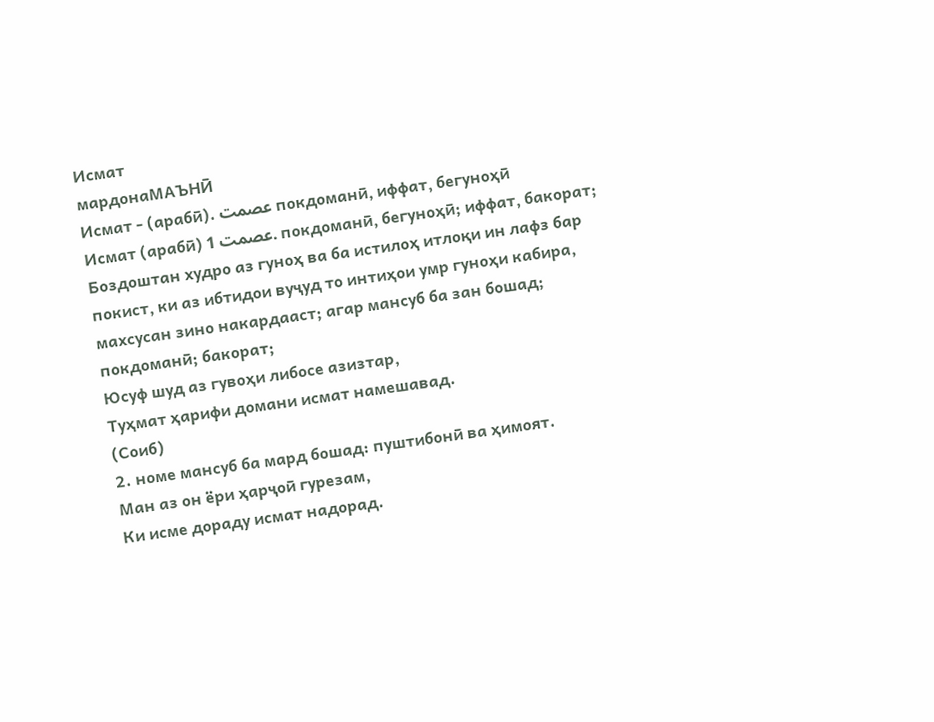Исмат
мардонаМАЪНӢ
Исмат - (арабӣ). عصمت покдоманӣ, иффат, бегуноҳӣ
Исмат (арабӣ) عصمت 1. покдоманӣ, бегуноҳӣ; иффат, бакорат; Боздоштан худро аз гуноҳ ва ба истилоҳ итлоқи ин лафз бар покист, ки аз ибтидои вуҷуд то интиҳои умр гуноҳи кабира, махсусан зино накардааст; агар мансуб ба зан бошад; покдоманӣ; бакорат;
Юсуф шуд аз гувоҳи либосе азизтар,
Туҳмат ҳарифи домани исмат намешавад.
(Соиб)
2. номе мансуб ба мард бошад: пуштибонӣ ва ҳимоят.
Ман аз он ёри ҳарҷоӣ гурезам,
Ки исме дораду исмат надорад.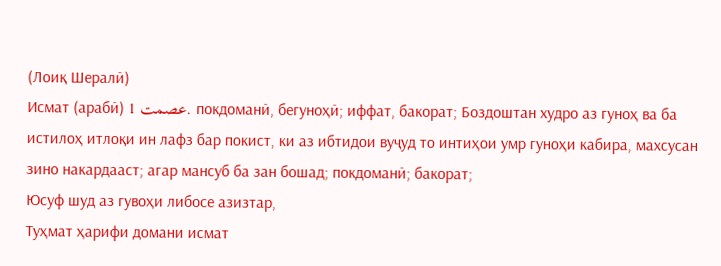(Лоиқ Шералӣ)
Исмат (арабӣ) عصمت 1. покдоманӣ, бегуноҳӣ; иффат, бакорат; Боздоштан худро аз гуноҳ ва ба истилоҳ итлоқи ин лафз бар покист, ки аз ибтидои вуҷуд то интиҳои умр гуноҳи кабира, махсусан зино накардааст; агар мансуб ба зан бошад; покдоманӣ; бакорат;
Юсуф шуд аз гувоҳи либосе азизтар,
Туҳмат ҳарифи домани исмат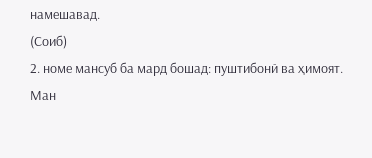намешавад.
(Соиб)
2. номе мансуб ба мард бошад: пуштибонӣ ва ҳимоят.
Ман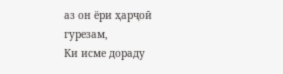аз он ёри ҳарҷоӣ гурезам,
Ки исме дораду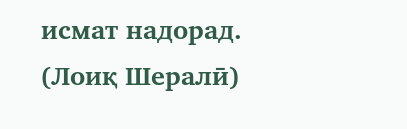исмат надорад.
(Лоиқ Шералӣ)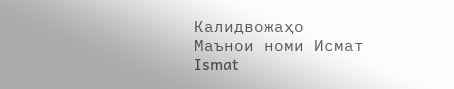Калидвожаҳо
Маънои номи Исмат Ismat